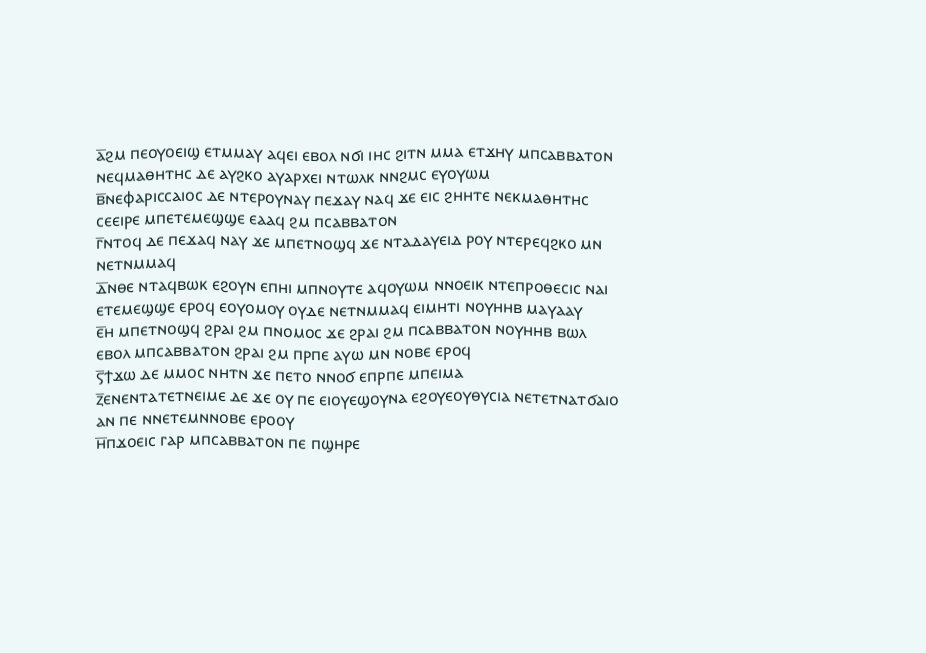ⲁ̅ϩⲙ ⲡⲉⲟⲩⲟⲉⲓϣ ⲉⲧⲙⲙⲁⲩ ⲁϥⲉⲓ ⲉⲃⲟⲗ ⲛϭⲓ ⲓⲏⲥ ϩⲓⲧⲛ ⲙⲙⲁ ⲉⲧϫⲏⲩ ⲙⲡⲥⲁⲃⲃⲁⲧⲟⲛ ⲛⲉϥⲙⲁⲑⲏⲧⲏⲥ ⲇⲉ ⲁⲩϩⲕⲟ ⲁⲩⲁⲣⲭⲉⲓ ⲛⲧⲱⲗⲕ ⲛⲛϩⲙⲥ ⲉⲩⲟⲩⲱⲙ
ⲃ̅ⲛⲉⲫⲁⲣⲓⲥⲥⲁⲓⲟⲥ ⲇⲉ ⲛⲧⲉⲣⲟⲩⲛⲁⲩ ⲡⲉϫⲁⲩ ⲛⲁϥ ϫⲉ ⲉⲓⲥ ϩⲏⲏⲧⲉ ⲛⲉⲕⲙⲁⲑⲏⲧⲏⲥ ⲥⲉⲉⲓⲣⲉ ⲙⲡⲉⲧⲉⲙⲉϣϣⲉ ⲉⲁⲁϥ ϩⲙ ⲡⲥⲁⲃⲃⲁⲧⲟⲛ
ⲅ̅ⲛⲧⲟϥ ⲇⲉ ⲡⲉϫⲁϥ ⲛⲁⲩ ϫⲉ ⲙⲡⲉⲧⲛⲟϣϥ ϫⲉ ⲛⲧⲁⲇⲁⲩⲉⲓⲇ ⲣⲟⲩ ⲛⲧⲉⲣⲉϥϩⲕⲟ ⲙⲛ ⲛⲉⲧⲛⲙⲙⲁϥ
ⲇ̅ⲛⲑⲉ ⲛⲧⲁϥⲃⲱⲕ ⲉϩⲟⲩⲛ ⲉⲡⲏⲓ ⲙⲡⲛⲟⲩⲧⲉ ⲁϥⲟⲩⲱⲙ ⲛⲛⲟⲉⲓⲕ ⲛⲧⲉⲡⲣⲟⲑⲉⲥⲓⲥ ⲛⲁⲓ ⲉⲧⲉⲙⲉϣϣⲉ ⲉⲣⲟϥ ⲉⲟⲩⲟⲙⲟⲩ ⲟⲩⲇⲉ ⲛⲉⲧⲛⲙⲙⲁϥ ⲉⲓⲙⲏⲧⲓ ⲛⲟⲩⲏⲏⲃ ⲙⲁⲩⲁⲁⲩ
ⲉ̅ⲏ ⲙⲡⲉⲧⲛⲟϣϥ ϩⲣⲁⲓ ϩⲙ ⲡⲛⲟⲙⲟⲥ ϫⲉ ϩⲣⲁⲓ ϩⲙ ⲡⲥⲁⲃⲃⲁⲧⲟⲛ ⲛⲟⲩⲏⲏⲃ ⲃⲱⲗ ⲉⲃⲟⲗ ⲙⲡⲥⲁⲃⲃⲁⲧⲟⲛ ϩⲣⲁⲓ ϩⲙ ⲡⲣⲡⲉ ⲁⲩⲱ ⲙⲛ ⲛⲟⲃⲉ ⲉⲣⲟϥ
ⲋ̅ϯϫⲱ ⲇⲉ ⲙⲙⲟⲥ ⲛⲏⲧⲛ ϫⲉ ⲡⲉⲧⲟ ⲛⲛⲟϭ ⲉⲡⲣⲡⲉ ⲙⲡⲉⲓⲙⲁ
ⲍ̅ⲉⲛⲉⲛⲧⲁⲧⲉⲧⲛⲉⲓⲙⲉ ⲇⲉ ϫⲉ ⲟⲩ ⲡⲉ ⲉⲓⲟⲩⲉϣⲟⲩⲛⲁ ⲉϩⲟⲩⲉⲟⲩⲑⲩⲥⲓⲁ ⲛⲉⲧⲉⲧⲛⲁⲧϭⲁⲓⲟ ⲁⲛ ⲡⲉ ⲛⲛⲉⲧⲉⲙⲛⲛⲟⲃⲉ ⲉⲣⲟⲟⲩ
ⲏ̅ⲡϫⲟⲉⲓⲥ ⲅⲁⲣ ⲙⲡⲥⲁⲃⲃⲁⲧⲟⲛ ⲡⲉ ⲡϣⲏⲣⲉ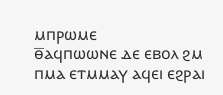ⲙⲡⲣⲱⲙⲉ
ⲑ̅ⲁϥⲡⲱⲱⲛⲉ ⲇⲉ ⲉⲃⲟⲗ ϩⲙ ⲡⲙⲁ ⲉⲧⲙⲙⲁⲩ ⲁϥⲉⲓ ⲉϩⲣⲁⲓ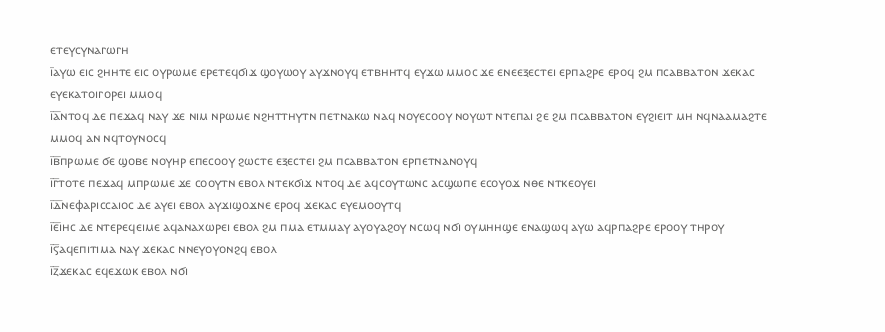ⲉⲧⲉⲩⲥⲩⲛⲁⲅⲱⲅⲏ
ⲓ̅ⲁⲩⲱ ⲉⲓⲥ ϩⲏⲏⲧⲉ ⲉⲓⲥ ⲟⲩⲣⲱⲙⲉ ⲉⲣⲉⲧⲉϥϭⲓϫ ϣⲟⲩⲱⲟⲩ ⲁⲩϫⲛⲟⲩϥ ⲉⲧⲃⲏⲏⲧϥ ⲉⲩϫⲱ ⲙⲙⲟⲥ ϫⲉ ⲉⲛⲉⲉⲝⲉⲥⲧⲉⲓ ⲉⲣⲡⲁϩⲣⲉ ⲉⲣⲟϥ ϩⲙ ⲡⲥⲁⲃⲃⲁⲧⲟⲛ ϫⲉⲕⲁⲥ ⲉⲩⲉⲕⲁⲧⲟⲓⲅⲟⲣⲉⲓ ⲙⲙⲟϥ
ⲓ̅ⲁ̅ⲛⲧⲟϥ ⲇⲉ ⲡⲉϫⲁϥ ⲛⲁⲩ ϫⲉ ⲛⲓⲙ ⲛⲣⲱⲙⲉ ⲛϩⲏⲧⲧⲏⲩⲧⲛ ⲡⲉⲧⲛⲁⲕⲱ ⲛⲁϥ ⲛⲟⲩⲉⲥⲟⲟⲩ ⲛⲟⲩⲱⲧ ⲛⲧⲉⲡⲁⲓ ϩⲉ ϩⲙ ⲡⲥⲁⲃⲃⲁⲧⲟⲛ ⲉⲩϩⲓⲉⲓⲧ ⲙⲏ ⲛϥⲛⲁⲁⲙⲁϩⲧⲉ ⲙⲙⲟϥ ⲁⲛ ⲛϥⲧⲟⲩⲛⲟⲥϥ
ⲓ̅ⲃ̅ⲡⲣⲱⲙⲉ ϭⲉ ϣⲟⲃⲉ ⲛⲟⲩⲏⲣ ⲉⲡⲉⲥⲟⲟⲩ ϩⲱⲥⲧⲉ ⲉⲝⲉⲥⲧⲉⲓ ϩⲙ ⲡⲥⲁⲃⲃⲁⲧⲟⲛ ⲉⲣⲡⲉⲧⲛⲁⲛⲟⲩϥ
ⲓ̅ⲅ̅ⲧⲟⲧⲉ ⲡⲉϫⲁϥ ⲙⲡⲣⲱⲙⲉ ϫⲉ ⲥⲟⲟⲩⲧⲛ ⲉⲃⲟⲗ ⲛⲧⲉⲕϭⲓϫ ⲛⲧⲟϥ ⲇⲉ ⲁϥⲥⲟⲩⲧⲱⲛⲥ ⲁⲥϣⲱⲡⲉ ⲉⲥⲟⲩⲟϫ ⲛⲑⲉ ⲛⲧⲕⲉⲟⲩⲉⲓ
ⲓ̅ⲇ̅ⲛⲉⲫⲁⲣⲓⲥⲥⲁⲓⲟⲥ ⲇⲉ ⲁⲩⲉⲓ ⲉⲃⲟⲗ ⲁⲩϫⲓϣⲟϫⲛⲉ ⲉⲣⲟϥ ϫⲉⲕⲁⲥ ⲉⲩⲉⲙⲟⲟⲩⲧϥ
ⲓ̅ⲉ̅ⲓⲏⲥ ⲇⲉ ⲛⲧⲉⲣⲉϥⲉⲓⲙⲉ ⲁϥⲁⲛⲁⲭⲱⲣⲉⲓ ⲉⲃⲟⲗ ϩⲙ ⲡⲙⲁ ⲉⲧⲙⲙⲁⲩ ⲁⲩⲟⲩⲁϩⲟⲩ ⲛⲥⲱϥ ⲛϭⲓ ⲟⲩⲙⲏⲏϣⲉ ⲉⲛⲁϣⲱϥ ⲁⲩⲱ ⲁϥⲣⲡⲁϩⲣⲉ ⲉⲣⲟⲟⲩ ⲧⲏⲣⲟⲩ
ⲓ̅ⲋ̅ⲁϥⲉⲡⲓⲧⲓⲙⲁ ⲛⲁⲩ ϫⲉⲕⲁⲥ ⲛⲛⲉⲩⲟⲩⲟⲛϩϥ ⲉⲃⲟⲗ
ⲓ̅ⲍ̅ϫⲉⲕⲁⲥ ⲉϥⲉϫⲱⲕ ⲉⲃⲟⲗ ⲛϭⲓ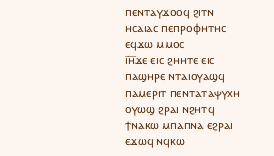ⲡⲉⲛⲧⲁⲩϫⲟⲟϥ ϩⲓⲧⲛ ⲏⲥⲁⲓⲁⲥ ⲡⲉⲡⲣⲟⲫⲏⲧⲏⲥ ⲉϥϫⲱ ⲙⲙⲟⲥ
ⲓ̅ⲏ̅ϫⲉ ⲉⲓⲥ ϩⲏⲏⲧⲉ ⲉⲓⲥ ⲡⲁϣⲏⲣⲉ ⲛⲧⲁⲓⲟⲩⲁϣϥ ⲡⲁⲙⲉⲣⲓⲧ ⲡⲉⲛⲧⲁⲧⲁⲯⲩⲭⲏ ⲟⲩⲱϣ ϩⲣⲁⲓ ⲛϩⲏⲧϥ ϯⲛⲁⲕⲱ ⲙⲡⲁⲡⲛⲁ ⲉϩⲣⲁⲓ ⲉϫⲱϥ ⲛϥⲕⲱ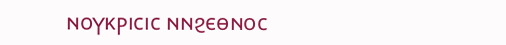ⲛⲟⲩⲕⲣⲓⲥⲓⲥ ⲛⲛϩⲉⲑⲛⲟⲥ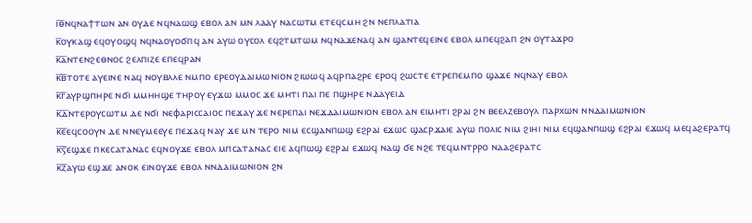ⲓ̅ⲑ̅ⲛϥⲛⲁϯⲧⲱⲛ ⲁⲛ ⲟⲩⲇⲉ ⲛϥⲛⲁⲱϣ ⲉⲃⲟⲗ ⲁⲛ ⲙⲛ ⲗⲁⲁⲩ ⲛⲁⲥⲱⲧⲙ ⲉⲧⲉϥⲥⲙⲏ ϩⲛ ⲛⲉⲡⲗⲁⲧⲓⲁ
ⲕ̅ⲟⲩⲕⲁϣ ⲉϥⲟⲩⲟϣϥ ⲛϥⲛⲁⲟⲩⲟϭⲡϥ ⲁⲛ ⲁⲩⲱ ⲟⲩⲥⲟⲗ ⲉϥϩⲧⲙⲧⲱⲙ ⲛϥⲛⲁϫⲉⲛⲁϥ ⲁⲛ ϣⲁⲛⲧⲉϥⲉⲓⲛⲉ ⲉⲃⲟⲗ ⲙⲡⲉϥϩⲁⲡ ϩⲛ ⲟⲩⲧⲁϫⲣⲟ
ⲕ̅ⲁ̅ⲛⲧⲉⲛϩⲉⲑⲛⲟⲥ ϩⲉⲗⲡⲓⲍⲉ ⲉⲡⲉϥⲣⲁⲛ
ⲕ̅ⲃ̅ⲧⲟⲧⲉ ⲁⲩⲉⲓⲛⲉ ⲛⲁϥ ⲛⲟⲩⲃⲗⲗⲉ ⲛⲙⲡⲟ ⲉⲣⲉⲟⲩⲇⲁⲓⲙⲱⲛⲓⲟⲛ ϩⲓⲱⲱϥ ⲁϥⲣⲡⲁϩⲣⲉ ⲉⲣⲟϥ ϩⲱⲥⲧⲉ ⲉⲧⲣⲉⲡⲉⲙⲡⲟ ϣⲁϫⲉ ⲛϥⲛⲁⲩ ⲉⲃⲟⲗ
ⲕ̅ⲅ̅ⲁⲩⲣϣⲡⲏⲣⲉ ⲛϭⲓ ⲙⲙⲏⲏϣⲉ ⲧⲏⲣⲟⲩ ⲉⲩϫⲱ ⲙⲙⲟⲥ ϫⲉ ⲙⲏⲧⲓ ⲡⲁⲓ ⲡⲉ ⲡϣⲏⲣⲉ ⲛⲇⲁⲩⲉⲓⲇ
ⲕ̅ⲇ̅ⲛⲧⲉⲣⲟⲩⲥⲱⲧⲙ ⲇⲉ ⲛϭⲓ ⲛⲉⲫⲁⲣⲓⲥⲥⲁⲓⲟⲥ ⲡⲉϫⲁⲩ ϫⲉ ⲛⲉⲣⲉⲡⲁⲓ ⲛⲉϫⲇⲁⲓⲙⲱⲛⲓⲟⲛ ⲉⲃⲟⲗ ⲁⲛ ⲉⲓⲙⲏⲧⲓ ϩⲣⲁⲓ ϩⲛ ⲃⲉⲉⲗⲍⲉⲃⲟⲩⲗ ⲡⲁⲣⲭⲱⲛ ⲛⲛⲇⲁⲓⲙⲱⲛⲓⲟⲛ
ⲕ̅ⲉ̅ⲉϥⲥⲟⲟⲩⲛ ⲇⲉ ⲛⲛⲉⲩⲙⲉⲉⲩⲉ ⲡⲉϫⲁϥ ⲛⲁⲩ ϫⲉ ⲙⲛ ⲧⲉⲣⲟ ⲛⲓⲙ ⲉⲥϣⲁⲛⲡⲱϣ ⲉϩⲣⲁⲓ ⲉϫⲱⲥ ϣⲁⲥⲣϫⲁⲓⲉ ⲁⲩⲱ ⲡⲟⲗⲓⲥ ⲛⲓⲙ ϩⲓⲏⲓ ⲛⲓⲙ ⲉϥϣⲁⲛⲡⲱϣ ⲉϩⲣⲁⲓ ⲉϫⲱϥ ⲙⲉϥⲁϩⲉⲣⲁⲧϥ
ⲕ̅ⲋ̅ⲉϣϫⲉ ⲡⲕⲉⲥⲁⲧⲁⲛⲁⲥ ⲉϥⲛⲟⲩϫⲉ ⲉⲃⲟⲗ ⲙⲡⲥⲁⲧⲁⲛⲁⲥ ⲉⲓⲉ ⲁϥⲡⲱϣ ⲉϩⲣⲁⲓ ⲉϫⲱϥ ⲛⲁϣ ϭⲉ ⲛϩⲉ ⲧⲉϥⲙⲛⲧⲣⲣⲟ ⲛⲁⲁϩⲉⲣⲁⲧⲥ
ⲕ̅ⲍ̅ⲁⲩⲱ ⲉϣϫⲉ ⲁⲛⲟⲕ ⲉⲓⲛⲟⲩϫⲉ ⲉⲃⲟⲗ ⲛⲛⲇⲁⲓⲙⲱⲛⲓⲟⲛ ϩⲛ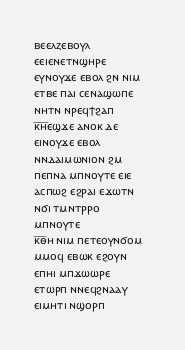ⲃⲉⲉⲗⲍⲉⲃⲟⲩⲗ ⲉⲉⲓⲉⲛⲉⲧⲛϣⲏⲣⲉ ⲉⲩⲛⲟⲩϫⲉ ⲉⲃⲟⲗ ϩⲛ ⲛⲓⲙ ⲉⲧⲃⲉ ⲡⲁⲓ ⲥⲉⲛⲁϣⲱⲡⲉ ⲛⲏⲧⲛ ⲛⲣⲉϥϯϩⲁⲡ
ⲕ̅ⲏ̅ⲉϣϫⲉ ⲁⲛⲟⲕ ⲇⲉ ⲉⲓⲛⲟⲩϫⲉ ⲉⲃⲟⲗ ⲛⲛⲇⲁⲓⲙⲱⲛⲓⲟⲛ ϩⲙ ⲡⲉⲡⲛⲁ ⲙⲡⲛⲟⲩⲧⲉ ⲉⲓⲉ ⲁⲥⲡⲱϩ ⲉϩⲣⲁⲓ ⲉϫⲱⲧⲛ ⲛϭⲓ ⲧⲙⲛⲧⲣⲣⲟ ⲙⲡⲛⲟⲩⲧⲉ
ⲕ̅ⲑ̅ⲏ ⲛⲓⲙ ⲡⲉⲧⲉⲟⲩⲛϭⲟⲙ ⲙⲙⲟϥ ⲉⲃⲱⲕ ⲉϩⲟⲩⲛ ⲉⲡⲏⲓ ⲙⲡϫⲱⲱⲣⲉ ⲉⲧⲱⲣⲡ ⲛⲛⲉϥϩⲛⲁⲁⲩ ⲉⲓⲙⲏⲧⲓ ⲛϣⲟⲣⲡ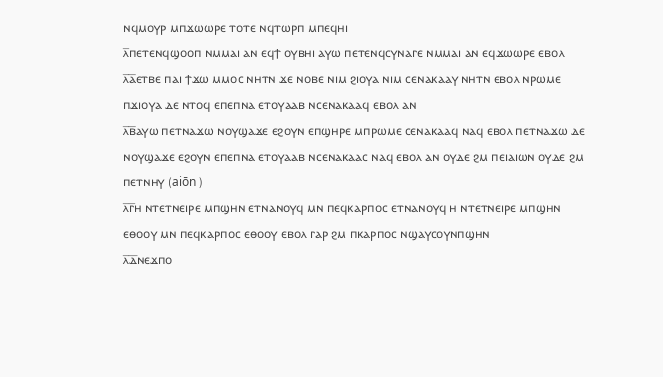ⲛϥⲙⲟⲩⲣ ⲙⲡϫⲱⲱⲣⲉ ⲧⲟⲧⲉ ⲛϥⲧⲱⲣⲡ ⲙⲡⲉϥⲏⲓ
ⲗ̅ⲡⲉⲧⲉⲛϥϣⲟⲟⲡ ⲛⲙⲙⲁⲓ ⲁⲛ ⲉϥϯ ⲟⲩⲃⲏⲓ ⲁⲩⲱ ⲡⲉⲧⲉⲛϥⲥⲩⲛⲁⲅⲉ ⲛⲙⲙⲁⲓ ⲁⲛ ⲉϥϫⲱⲱⲣⲉ ⲉⲃⲟⲗ
ⲗ̅ⲁ̅ⲉⲧⲃⲉ ⲡⲁⲓ ϯϫⲱ ⲙⲙⲟⲥ ⲛⲏⲧⲛ ϫⲉ ⲛⲟⲃⲉ ⲛⲓⲙ ϩⲓⲟⲩⲁ ⲛⲓⲙ ⲥⲉⲛⲁⲕⲁⲁⲩ ⲛⲏⲧⲛ ⲉⲃⲟⲗ ⲛⲣⲱⲙⲉ ⲡϫⲓⲟⲩⲁ ⲇⲉ ⲛⲧⲟϥ ⲉⲡⲉⲡⲛⲁ ⲉⲧⲟⲩⲁⲁⲃ ⲛⲥⲉⲛⲁⲕⲁⲁϥ ⲉⲃⲟⲗ ⲁⲛ
ⲗ̅ⲃ̅ⲁⲩⲱ ⲡⲉⲧⲛⲁϫⲱ ⲛⲟⲩϣⲁϫⲉ ⲉϩⲟⲩⲛ ⲉⲡϣⲏⲣⲉ ⲙⲡⲣⲱⲙⲉ ⲥⲉⲛⲁⲕⲁⲁϥ ⲛⲁϥ ⲉⲃⲟⲗ ⲡⲉⲧⲛⲁϫⲱ ⲇⲉ ⲛⲟⲩϣⲁϫⲉ ⲉϩⲟⲩⲛ ⲉⲡⲉⲡⲛⲁ ⲉⲧⲟⲩⲁⲁⲃ ⲛⲥⲉⲛⲁⲕⲁⲁⲥ ⲛⲁϥ ⲉⲃⲟⲗ ⲁⲛ ⲟⲩⲇⲉ ϩⲙ ⲡⲉⲓⲁⲓⲱⲛ ⲟⲩⲇⲉ ϩⲙ ⲡⲉⲧⲛⲏⲩ (aiōn )
ⲗ̅ⲅ̅ⲏ ⲛⲧⲉⲧⲛⲉⲓⲣⲉ ⲙⲡϣⲏⲛ ⲉⲧⲛⲁⲛⲟⲩϥ ⲙⲛ ⲡⲉϥⲕⲁⲣⲡⲟⲥ ⲉⲧⲛⲁⲛⲟⲩϥ ⲏ ⲛⲧⲉⲧⲛⲉⲓⲣⲉ ⲙⲡϣⲏⲛ ⲉⲑⲟⲟⲩ ⲙⲛ ⲡⲉϥⲕⲁⲣⲡⲟⲥ ⲉⲑⲟⲟⲩ ⲉⲃⲟⲗ ⲅⲁⲣ ϩⲙ ⲡⲕⲁⲣⲡⲟⲥ ⲛϣⲁⲩⲥⲟⲩⲛⲡϣⲏⲛ
ⲗ̅ⲇ̅ⲛⲉϫⲡⲟ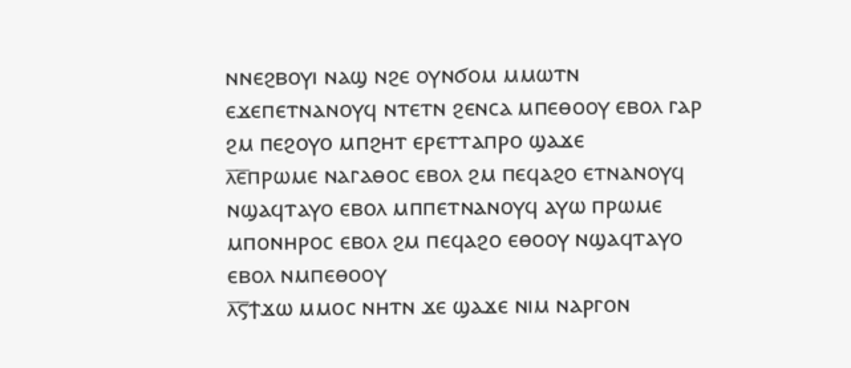ⲛⲛⲉϩⲃⲟⲩⲓ ⲛⲁϣ ⲛϩⲉ ⲟⲩⲛϭⲟⲙ ⲙⲙⲱⲧⲛ ⲉϫⲉⲡⲉⲧⲛⲁⲛⲟⲩϥ ⲛⲧⲉⲧⲛ ϩⲉⲛⲥⲁ ⲙⲡⲉⲑⲟⲟⲩ ⲉⲃⲟⲗ ⲅⲁⲣ ϩⲙ ⲡⲉϩⲟⲩⲟ ⲙⲡϩⲏⲧ ⲉⲣⲉⲧⲧⲁⲡⲣⲟ ϣⲁϫⲉ
ⲗ̅ⲉ̅ⲡⲣⲱⲙⲉ ⲛⲁⲅⲁⲑⲟⲥ ⲉⲃⲟⲗ ϩⲙ ⲡⲉϥⲁϩⲟ ⲉⲧⲛⲁⲛⲟⲩϥ ⲛϣⲁϥⲧⲁⲩⲟ ⲉⲃⲟⲗ ⲙⲡⲡⲉⲧⲛⲁⲛⲟⲩϥ ⲁⲩⲱ ⲡⲣⲱⲙⲉ ⲙⲡⲟⲛⲏⲣⲟⲥ ⲉⲃⲟⲗ ϩⲙ ⲡⲉϥⲁϩⲟ ⲉⲑⲟⲟⲩ ⲛϣⲁϥⲧⲁⲩⲟ ⲉⲃⲟⲗ ⲛⲙⲡⲉⲑⲟⲟⲩ
ⲗ̅ⲋ̅ϯϫⲱ ⲙⲙⲟⲥ ⲛⲏⲧⲛ ϫⲉ ϣⲁϫⲉ ⲛⲓⲙ ⲛⲁⲣⲅⲟⲛ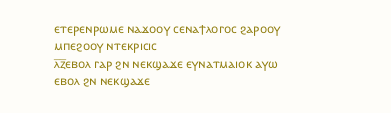ⲉⲧⲉⲣⲉⲛⲣⲱⲙⲉ ⲛⲁϫⲟⲟⲩ ⲥⲉⲛⲁϯⲗⲟⲅⲟⲥ ϩⲁⲣⲟⲟⲩ ⲙⲡⲉϩⲟⲟⲩ ⲛⲧⲉⲕⲣⲓⲥⲓⲥ
ⲗ̅ⲍ̅ⲉⲃⲟⲗ ⲅⲁⲣ ϩⲛ ⲛⲉⲕϣⲁϫⲉ ⲉⲩⲛⲁⲧⲙⲁⲓⲟⲕ ⲁⲩⲱ ⲉⲃⲟⲗ ϩⲛ ⲛⲉⲕϣⲁϫⲉ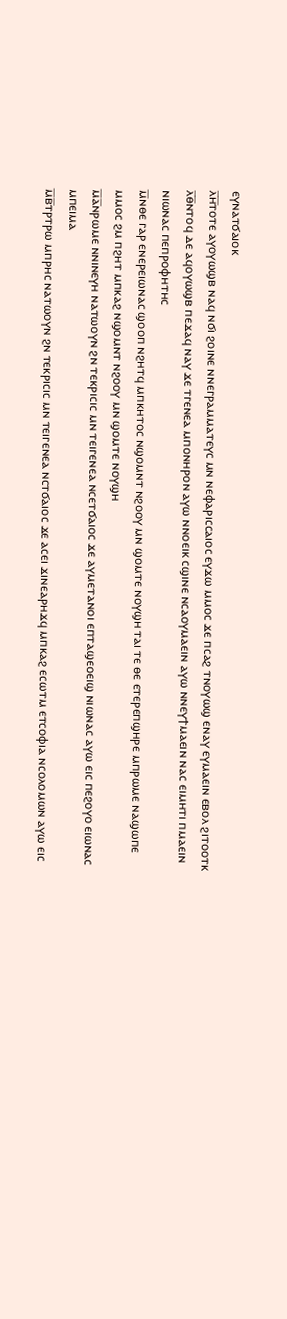ⲉⲩⲛⲁⲧϭⲁⲓⲟⲕ
ⲗ̅ⲏ̅ⲧⲟⲧⲉ ⲁⲩⲟⲩⲱϣⲃ ⲛⲁϥ ⲛϭⲓ ϩⲟⲓⲛⲉ ⲛⲛⲉⲅⲣⲁⲙⲙⲁⲧⲉⲩⲥ ⲙⲛ ⲛⲉⲫⲁⲣⲓⲥⲥⲁⲓⲟⲥ ⲉⲩϫⲱ ⲙⲙⲟⲥ ϫⲉ ⲡⲥⲁϩ ⲧⲛⲟⲩⲱϣ ⲉⲛⲁⲩ ⲉⲩⲙⲁⲉⲓⲛ ⲉⲃⲟⲗ ϩⲓⲧⲟⲟⲧⲕ
ⲗ̅ⲑ̅ⲛⲧⲟϥ ⲇⲉ ⲁϥⲟⲩⲱϣⲃ ⲡⲉϫⲁϥ ⲛⲁⲩ ϫⲉ ⲧⲅⲉⲛⲉⲁ ⲙⲡⲟⲛⲏⲣⲟⲛ ⲁⲩⲱ ⲛⲛⲟⲉⲓⲕ ⲥϣⲓⲛⲉ ⲛⲥⲁⲟⲩⲙⲁⲉⲓⲛ ⲁⲩⲱ ⲛⲛⲉⲩϯⲙⲁⲉⲓⲛ ⲛⲁⲥ ⲉⲓⲙⲏⲧⲓ ⲡⲙⲁⲉⲓⲛ ⲛⲓⲱⲛⲁⲥ ⲡⲉⲡⲣⲟⲫⲏⲧⲏⲥ
ⲙ̅ⲛⲑⲉ ⲅⲁⲣ ⲉⲛⲉⲣⲉⲓⲱⲛⲁⲥ ϣⲟⲟⲡ ⲛϩⲏⲧϥ ⲙⲡⲕⲏⲧⲟⲥ ⲛϣⲟⲙⲛⲧ ⲛϩⲟⲟⲩ ⲙⲛ ϣⲟⲙⲧⲉ ⲛⲟⲩϣⲏ ⲧⲁⲓ ⲧⲉ ⲑⲉ ⲉⲧⲉⲣⲉⲡϣⲏⲣⲉ ⲙⲡⲣⲱⲙⲉ ⲛⲁϣⲱⲡⲉ ⲙⲙⲟⲥ ϩⲙ ⲡϩⲏⲧ ⲙⲡⲕⲁϩ ⲛϣⲟⲙⲛⲧ ⲛϩⲟⲟⲩ ⲙⲛ ϣⲟⲙⲧⲉ ⲛⲟⲩϣⲏ
ⲙ̅ⲁ̅ⲛⲣⲱⲙⲉ ⲛⲛⲓⲛⲉⲩⲏ ⲛⲁⲧⲱⲟⲩⲛ ϩⲛ ⲧⲉⲕⲣⲓⲥⲓⲥ ⲙⲛ ⲧⲉⲓⲅⲉⲛⲉⲁ ⲛⲥⲉⲧϭⲁⲓⲟⲥ ϫⲉ ⲁⲩⲙⲉⲧⲁⲛⲟⲓ ⲉⲡⲧⲁϣⲉⲟⲉⲓϣ ⲛⲓⲱⲛⲁⲥ ⲁⲩⲱ ⲉⲓⲥ ⲡⲉϩⲟⲩⲟ ⲉⲓⲱⲛⲁⲥ ⲙⲡⲉⲓⲙⲁ
ⲙ̅ⲃ̅ⲧⲣⲧⲣⲱ ⲙⲡⲣⲏⲥ ⲛⲁⲧⲱⲟⲩⲛ ϩⲛ ⲧⲉⲕⲣⲓⲥⲓⲥ ⲙⲛ ⲧⲉⲓⲅⲉⲛⲉⲁ ⲛⲥⲧϭⲁⲓⲟⲥ ϫⲉ ⲁⲥⲉⲓ ϫⲓⲛⲉⲁⲣⲏϫϥ ⲙⲡⲕⲁϩ ⲉⲥⲱⲧⲙ ⲉⲧⲥⲟⲫⲓⲁ ⲛⲥⲟⲗⲟⲙⲱⲛ ⲁⲩⲱ ⲉⲓⲥ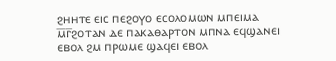ϩⲏⲏⲧⲉ ⲉⲓⲥ ⲡⲉϩⲟⲩⲟ ⲉⲥⲟⲗⲟⲙⲱⲛ ⲙⲡⲉⲓⲙⲁ
ⲙ̅ⲅ̅ϩⲟⲧⲁⲛ ⲇⲉ ⲡⲁⲕⲁⲑⲁⲣⲧⲟⲛ ⲙⲡⲛⲁ ⲉϥϣⲁⲛⲉⲓ ⲉⲃⲟⲗ ϩⲙ ⲡⲣⲱⲙⲉ ϣⲁϥⲉⲓ ⲉⲃⲟⲗ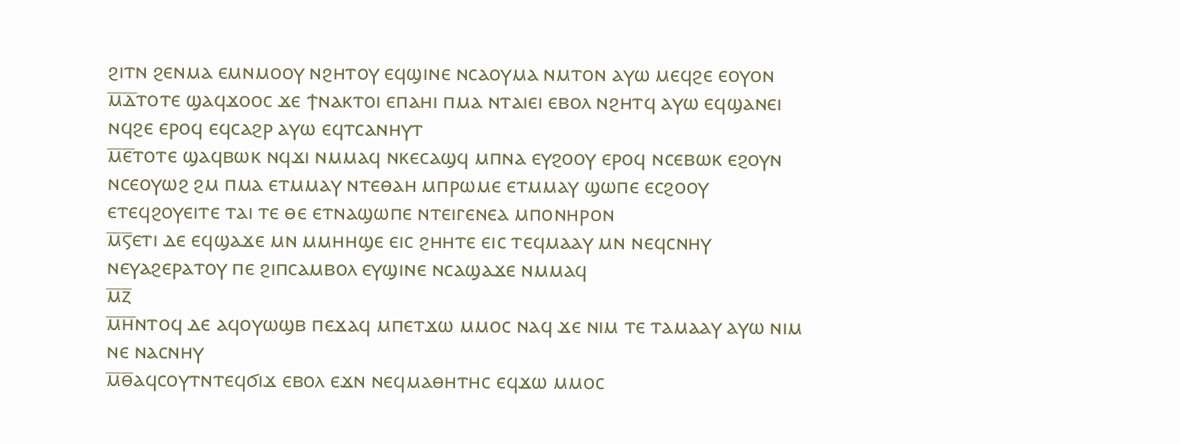ϩⲓⲧⲛ ϩⲉⲛⲙⲁ ⲉⲙⲛⲙⲟⲟⲩ ⲛϩⲏⲧⲟⲩ ⲉϥϣⲓⲛⲉ ⲛⲥⲁⲟⲩⲙⲁ ⲛⲙⲧⲟⲛ ⲁⲩⲱ ⲙⲉϥϩⲉ ⲉⲟⲩⲟⲛ
ⲙ̅ⲇ̅ⲧⲟⲧⲉ ϣⲁϥϫⲟⲟⲥ ϫⲉ ϯⲛⲁⲕⲧⲟⲓ ⲉⲡⲁⲏⲓ ⲡⲙⲁ ⲛⲧⲁⲓⲉⲓ ⲉⲃⲟⲗ ⲛϩⲏⲧϥ ⲁⲩⲱ ⲉϥϣⲁⲛⲉⲓ ⲛϥϩⲉ ⲉⲣⲟϥ ⲉϥⲥⲁϩⲣ ⲁⲩⲱ ⲉϥⲧⲥⲁⲛⲏⲩⲧ
ⲙ̅ⲉ̅ⲧⲟⲧⲉ ϣⲁϥⲃⲱⲕ ⲛϥϫⲓ ⲛⲙⲙⲁϥ ⲛⲕⲉⲥⲁϣϥ ⲙⲡⲛⲁ ⲉⲩϩⲟⲟⲩ ⲉⲣⲟϥ ⲛⲥⲉⲃⲱⲕ ⲉϩⲟⲩⲛ ⲛⲥⲉⲟⲩⲱϩ ϩⲙ ⲡⲙⲁ ⲉⲧⲙⲙⲁⲩ ⲛⲧⲉⲑⲁⲏ ⲙⲡⲣⲱⲙⲉ ⲉⲧⲙⲙⲁⲩ ϣⲱⲡⲉ ⲉⲥϩⲟⲟⲩ ⲉⲧⲉϥϩⲟⲩⲉⲓⲧⲉ ⲧⲁⲓ ⲧⲉ ⲑⲉ ⲉⲧⲛⲁϣⲱⲡⲉ ⲛⲧⲉⲓⲅⲉⲛⲉⲁ ⲙⲡⲟⲛⲏⲣⲟⲛ
ⲙ̅ⲋ̅ⲉⲧⲓ ⲇⲉ ⲉϥϣⲁϫⲉ ⲙⲛ ⲙⲙⲏⲏϣⲉ ⲉⲓⲥ ϩⲏⲏⲧⲉ ⲉⲓⲥ ⲧⲉϥⲙⲁⲁⲩ ⲙⲛ ⲛⲉϥⲥⲛⲏⲩ ⲛⲉⲩⲁϩⲉⲣⲁⲧⲟⲩ ⲡⲉ ϩⲓⲡⲥⲁⲙⲃⲟⲗ ⲉⲩϣⲓⲛⲉ ⲛⲥⲁϣⲁϫⲉ ⲛⲙⲙⲁϥ
ⲙ̅ⲍ̅
ⲙ̅ⲏ̅ⲛⲧⲟϥ ⲇⲉ ⲁϥⲟⲩⲱϣⲃ ⲡⲉϫⲁϥ ⲙⲡⲉⲧϫⲱ ⲙⲙⲟⲥ ⲛⲁϥ ϫⲉ ⲛⲓⲙ ⲧⲉ ⲧⲁⲙⲁⲁⲩ ⲁⲩⲱ ⲛⲓⲙ ⲛⲉ ⲛⲁⲥⲛⲏⲩ
ⲙ̅ⲑ̅ⲁϥⲥⲟⲩⲧⲛⲧⲉϥϭⲓϫ ⲉⲃⲟⲗ ⲉϫⲛ ⲛⲉϥⲙⲁⲑⲏⲧⲏⲥ ⲉϥϫⲱ ⲙⲙⲟⲥ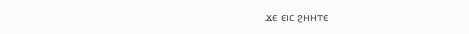ϫⲉ ⲉⲓⲥ ϩⲏⲏⲧⲉ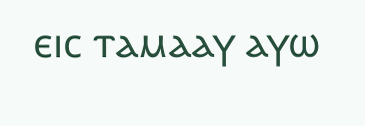ⲉⲓⲥ ⲧⲁⲙⲁⲁⲩ ⲁⲩⲱ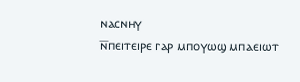ⲛⲁⲥⲛⲏⲩ
ⲛ̅ⲡⲉⲓⲧⲉⲓⲣⲉ ⲅⲁⲣ ⲙⲡⲟⲩⲱϣ ⲙⲡⲁⲉⲓⲱⲧ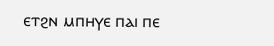ⲉⲧϩⲛ ⲙⲡⲏⲩⲉ ⲡⲁⲓ ⲡⲉ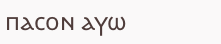ⲡⲁⲥⲟⲛ ⲁⲩⲱ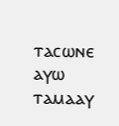ⲧⲁⲥⲱⲛⲉ ⲁⲩⲱ ⲧⲁⲙⲁⲁⲩ